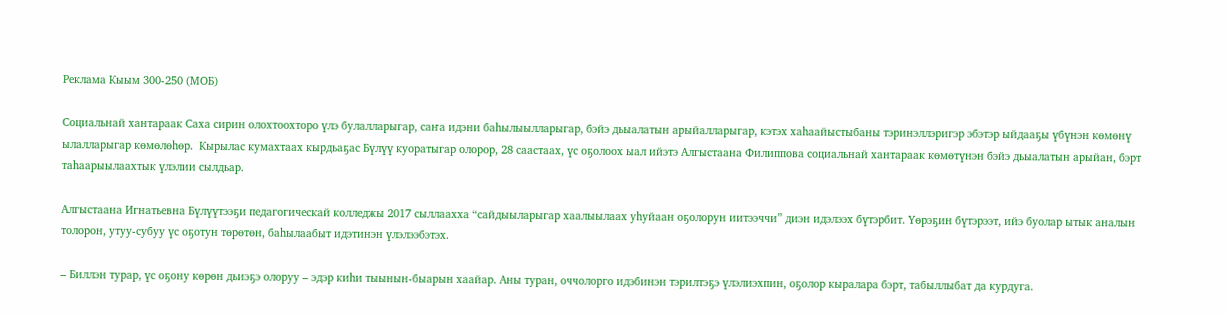Реклама Кыым 300-250 (МОБ)

Социальнай хантараак Саха сирин олохтоохторо үлэ булалларыгар, саҥа идэни баһылыылларыгар, бэйэ дьыалатын арыйалларыгар, кэтэх хаһаайыстыбаны тэринэллэригэр эбэтэр ыйдааҕы үбүнэн көмөнү ылалларыгар көмөлөһөр.  Кырылас кумахтаах кырдьаҕас Бүлүү куоратыгар олорор, 28 саастаах, үс оҕолоох ыал ийэтэ Алгыстаана Филиппова социальнай хантараак көмөтүнэн бэйэ дьыалатын арыйан, бэрт таһаарыылаахтык үлэлии сылдьар.

Алгыстаана Игнатьевна Бүлүүтээҕи педагогическай колледжы 2017 сыллаахха “сайдыыларыгар хаалыылаах уһуйаан оҕолорун иитээччи” диэн идэлээх бүтэрбит. Үөрэҕин бүтэрээт, ийэ буолар ытык аналын толорон, утуу-субуу үс оҕотун төрөтөн, баһылаабыт идэтинэн үлэлээбэтэх.

– Биллэн турар, үс оҕону көрөн дьиэҕэ олоруу – эдэр киһи тыынын-быарын хаайар. Аны туран, оччолорго идэбинэн тэрилтэҕэ үлэлиэхпин, оҕолор кыралара бэрт, табыллыбат да курдуга.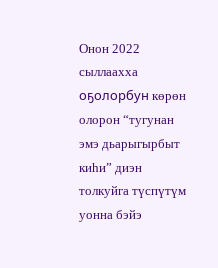Онон 2022 сыллаахха оҕолорбун көрөн олорон “тугунан эмэ дьарыгырбыт киһи” диэн толкуйга түспүтүм уонна бэйэ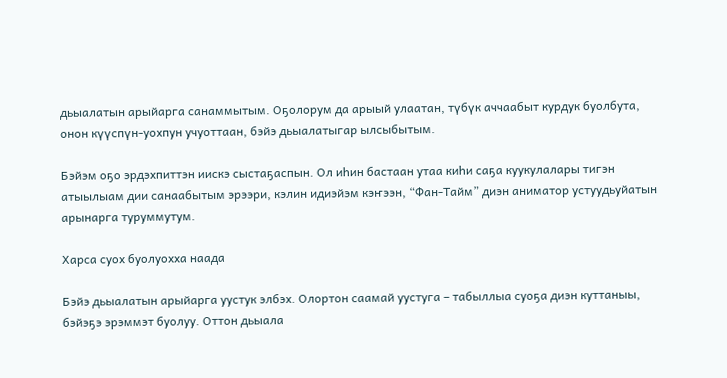дьыалатын арыйарга санаммытым. Оҕолорум да арыый улаатан, түбүк аччаабыт курдук буолбута, онон күүспүн-уохпун учуоттаан, бэйэ дьыалатыгар ылсыбытым.

Бэйэм оҕо эрдэхпиттэн иискэ сыстаҕаспын. Ол иһин бастаан утаа киһи саҕа куукулалары тигэн атыылыам дии санаабытым эрээри, кэлин идиэйэм кэҥээн, “Фан-Тайм” диэн аниматор устуудьуйатын арынарга туруммутум.

Харса суох буолуохха наада

Бэйэ дьыалатын арыйарга уустук элбэх. Олортон саамай уустуга – табыллыа суоҕа диэн куттаныы, бэйэҕэ эрэммэт буолуу. Оттон дьыала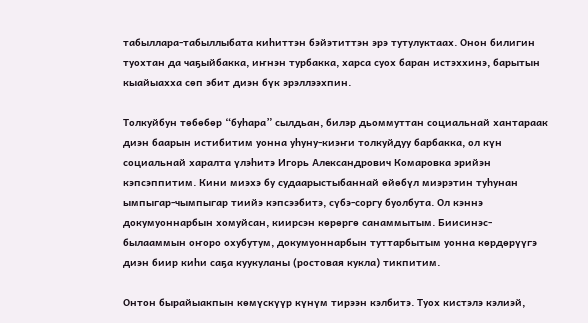табыллара-табыллыбата киһиттэн бэйэтиттэн эрэ тутулуктаах. Онон билигин туохтан да чаҕыйбакка, иҥнэн турбакка, харса суох баран истэххинэ, барытын кыайыахха сөп эбит диэн бүк эрэллээхпин.

Толкуйбун төбөбөр “буһара” сылдьан, билэр дьоммуттан социальнай хантараак диэн баарын истибитим уонна уһуну-киэҥи толкуйдуу барбакка, ол күн социальнай харалта үлэһитэ Игорь Александрович Комаровка эрийэн кэпсэппитим. Кини миэхэ бу судаарыстыбаннай өйөбүл миэрэтин туһунан ымпыгар-чымпыгар тиийэ кэпсээбитэ, сүбэ-соргу буолбута. Ол кэннэ докумуоннарбын хомуйсан, киирсэн көрөргө санаммытым. Биисинэс-былааммын оҥоро охубутум, докумуоннарбын туттарбытым уонна көрдөрүүгэ диэн биир киһи саҕа куукуланы (ростовая кукла) тикпитим.

Онтон бырайыакпын көмүскүүр күнүм тирээн кэлбитэ. Туох кистэлэ кэлиэй,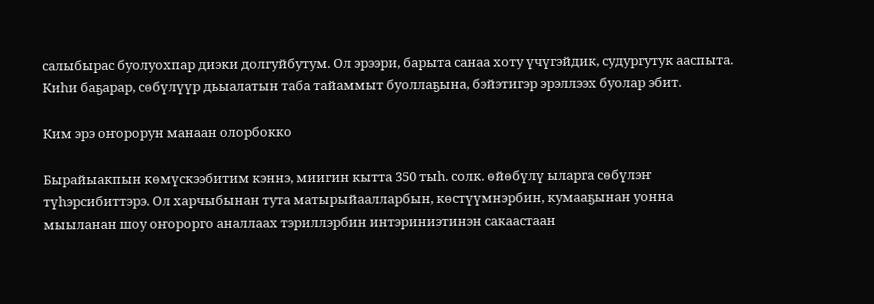салыбырас буолуохпар диэки долгуйбутум. Ол эрээри, барыта санаа хоту үчүгэйдик, судургутук ааспыта. Киһи баҕарар, сөбүлүүр дьыалатын таба тайаммыт буоллаҕына, бэйэтигэр эрэллээх буолар эбит.

Ким эрэ оҥорорун манаан олорбокко

Бырайыакпын көмүскээбитим кэннэ, миигин кытта 350 тыһ. солк. өйөбүлү ыларга сөбүлэҥ түһэрсибиттэрэ. Ол харчыбынан тута матырыйаалларбын, көстүүмнэрбин, кумааҕынан уонна мыыланан шоу оҥорорго аналлаах тэриллэрбин интэриниэтинэн сакаастаан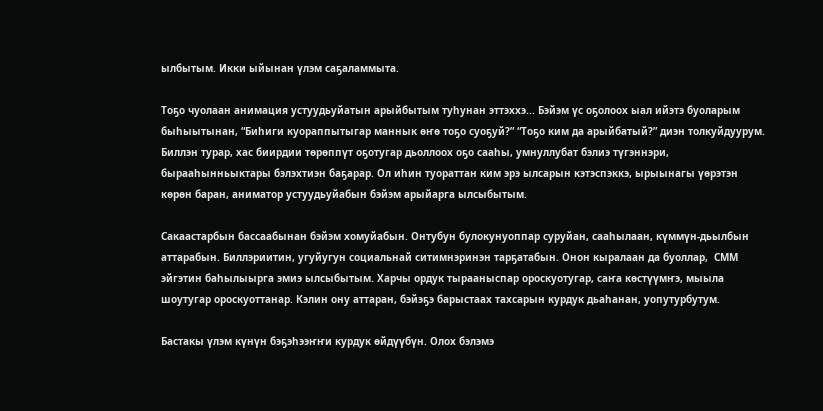ылбытым. Икки ыйынан үлэм саҕаламмыта.

Тоҕо чуолаан анимация устуудьуйатын арыйбытым туһунан эттэххэ... Бэйэм үс оҕолоох ыал ийэтэ буоларым быһыытынан, “Биһиги куораппытыгар маннык өҥө тоҕо суоҕуй?” “Тоҕо ким да арыйбатый?” диэн толкуйдуурум. Биллэн турар, хас биирдии төрөппүт оҕотугар дьоллоох оҕо сааһы, умнуллубат бэлиэ түгэннэри, бырааһынньыктары бэлэхтиэн баҕарар. Ол иһин туораттан ким эрэ ылсарын кэтэспэккэ, ырыынагы үөрэтэн көрөн баран, аниматор устуудьуйабын бэйэм арыйарга ылсыбытым.

Сакаастарбын бассаабынан бэйэм хомуйабын. Онтубун булокунуоппар суруйан, сааһылаан, күммүн-дьылбын аттарабын. Биллэриитин, угуйугун социальнай ситимнэринэн тарҕатабын. Онон кыралаан да буоллар,  СММ эйгэтин баһылыырга эмиэ ылсыбытым. Харчы ордук тырааныспар ороскуотугар, саҥа көстүүмҥэ, мыыла шоутугар ороскуоттанар. Кэлин ону аттаран, бэйэҕэ барыстаах тахсарын курдук дьаһанан, уопутурбутум.

Бастакы үлэм күнүн бэҕэһээҥҥи курдук өйдүүбүн. Олох бэлэмэ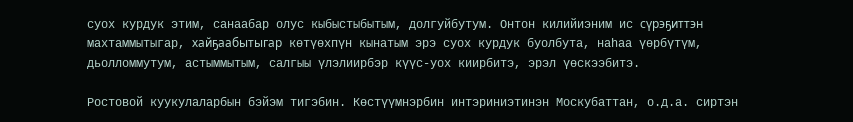суох курдук этим, санаабар олус кыбыстыбытым, долгуйбутум. Онтон килийиэним ис сүрэҕиттэн махтаммытыгар, хайҕаабытыгар көтүөхпүн кынатым эрэ суох курдук буолбута, наһаа үөрбүтүм, дьолломмутум, астыммытым, салгыы үлэлиирбэр күүс-уох киирбитэ, эрэл үөскээбитэ.

Ростовой куукулаларбын бэйэм тигэбин. Көстүүмнэрбин интэриниэтинэн Москубаттан, о.д.а. сиртэн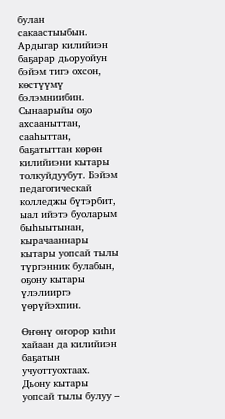булан сакаастыыбын. Ардыгар килийиэн баҕарар дьоруойун бэйэм тигэ охсон, көстүүмү бэлэмниибин. Сынаарыйы оҕо ахсааныттан, сааһыттан, баҕатыттан көрөн килийиэни кытары толкуйдуубут. Бэйэм педагогическай колледжы бүтэрбит, ыал ийэтэ буоларым быһыытынан, кырачааннары кытары уопсай тылы түргэнник булабын, оҕону кытары үлэлииргэ үөрүйэхпин.

Өҥөнү оҥорор киһи хайаан да килийиэн баҕатын учуоттуохтаах. Дьону кытары уопсай тылы булуу –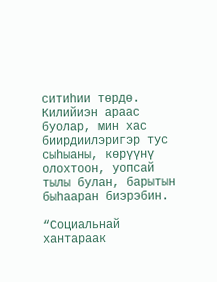ситиһии төрдө. Килийиэн араас буолар, мин хас биирдиилэригэр тус сыһыаны, көрүүнү олохтоон, уопсай тылы булан, барытын быһааран биэрэбин.

“Социальнай хантараак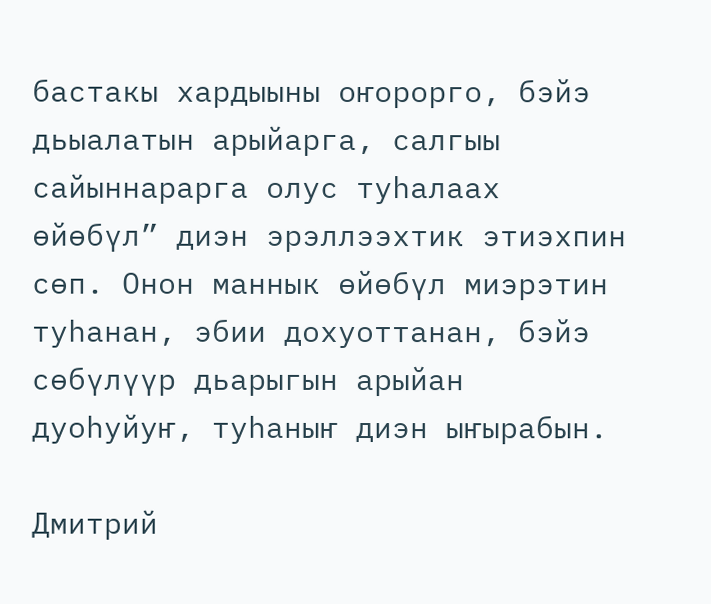бастакы хардыыны оҥорорго, бэйэ дьыалатын арыйарга, салгыы сайыннарарга олус туһалаах өйөбүл” диэн эрэллээхтик этиэхпин сөп. Онон маннык өйөбүл миэрэтин туһанан, эбии дохуоттанан, бэйэ сөбүлүүр дьарыгын арыйан дуоһуйуҥ, туһаныҥ диэн ыҥырабын.

Дмитрий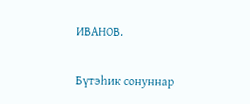ИВАНОВ.

Бүтэһик сонуннар